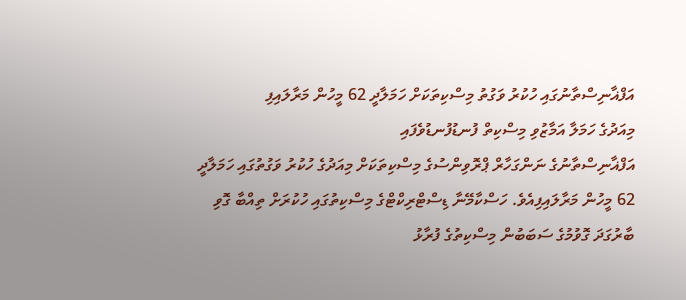އަފްޣާނިސްތާނުގައި ހުކުރު ވަގުތު މިސްކިތަކަށް ހަމަލާދީ 62 މީހުން މަރާލައިފި
މިއަދުގެ ހަމަލާ އަމާޒުވި މިސްކިތް ފުނޑުފުނޑުވެފައި
އަފްޣާނިސްތާނުގެ ނަންގަހާރް ޕްރޮވިންސުގެ މިސްކިތަކަށް މިއަދުގެ ހުކުރު ވަގުތުގައި ހަމަލާދީ 62 މީހުން މަރާލައިފިއެވެ. ހަސްކާމޭނާ ޑިސްޓްރިކްޓްގެ މިސްކިތުގައި ހުކުރަށް ތިއްބާ ގޮވި  ބާރުގަދަ ގޮވުމުގެ ސަބަބުން މިސްކިތުގެ ފުރާޅު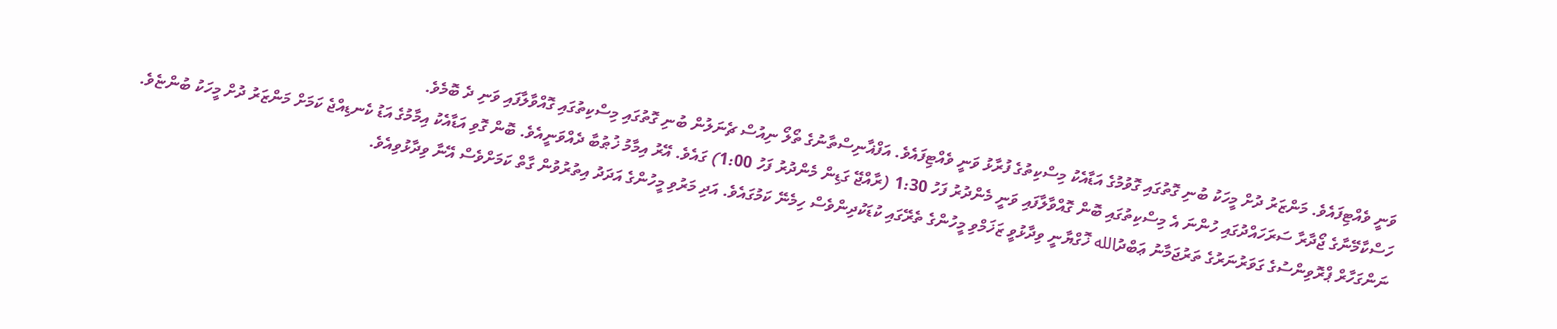ވަނީ ވެއްޓިފައެވެ. މަންޒަރު ދުށް މީހަކު ބުނި ގޮތުގައި ގޮވުމުގެ އަޑާއެކު މިސްކިތުގެ ފުރާޅު ވަނީ ވެއްޓިފައެވެ. އަފްޣާނިސްތާނުގެ ތޯލޯ ނިއުސް ޗެނަލުން ބުނި ގޮތުގައި މިސްކިތުގައި ގޮއްވާލާފައި ވަނި ދެ ބޮމެވެ.
ހަސްކާމޭނާގެ ޖޯދާރާ ސަރަހައްދުގައި ހުންނަ އެ މިސްކިތުގައި ބޮން ގޮއްވާލާފައި ވަނީ މެންދުރު ފަހު 1:30 (ރާއްޖޭ ގަޑިން މެންދުރު ފަހު 1:00) ގައެވެ. އޭރު އިމާމު ޚުޠުބާ ދެއްވަނީއެވެ. ބޮން ގޮވި އަޑާއެކު އިމާމުގެ އަޑު ކެނޑިއްޖެ ކަމަށް މަންޒަރު ދުށް މީހަކު ބުންޏެވެ.
ނަންގަހާރް ޕްރޮވިންސުގެ ގަވަރުނަރުގެ ތަރުޖަމާނު ޢަބްދުالله ޚޮގްޔާނީ ވިދާޅުވީ ޒަޚަމްވި މީހުންގެ ތެރޭގައި ކުޑަކުދިންވެސް ހިމެނޭ ކަމުގައެވެ. އަދި މަރުވި މީހުންގެ އަދަދު އިތުރުވުން ގާތް ކަމަށްވެސް އޭނާ ވިދާޅުވިއެވެ.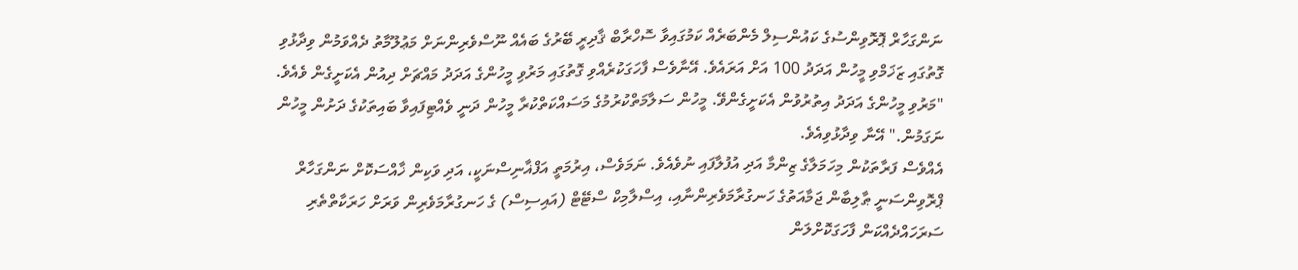ނަންގަހާރް ޕޮރޮވިންސުގެ ކައުންސިލް މެންބަރެއް ކަމުގައިވާ ސޮހްރާބް ޤާދިރީ ބޭރުގެ ބައެއް ނޫސްވެރިންނަށް މަޢުލޫމާތު ދެއްވަމުން ވިދާޅުވި ގޮތުގައި ޒަޚަމްވި މީހުން އަދަދު 100 އަށް އަރައެވެ. އޭނާވެސް ފާހަގަކުރެއްވި ގޮތުގައި މަރުވި މީހުންގެ އަދަދު މައްޗަށް ދިއުން އެކަށީގެން ވެއެވެ.
"މަރުވި މީހުންގެ އަދަދު އިތުރުވުން އެކަށީގެންވޭ. މީހުން ސަލާމަތްކުރުމުގެ މަސައްކަތްކުރާ މީހުން ދަނީ ވެއްޓިފައިވާ ބައިތަކުގެ ދަށުން މީހުން ނަގަމުން." އޭނާ ވިދާޅުވިއެވެ.
އެއްވެސް ފަރާތަކުން މިހަމަލާގެ ޒިންމާ އަދި އުފުލާފައި ނުވެއެވެ. ނަމަވެސް، އިރުމަތީ އަފްޣާނިސްނަކީ، އަދި ވަކިން ޚާއްސަކޮށް ނަންގަހާރް ޕްރޮވިންސަނީ ޠާލިބާން ޖަމާއަތުގެ ހަނގުރާމަވެރިންނާއި، އިސްލާމިކް ސްޓޭޓް (އައިސިސް) ގެ ހަނގުރާމަވެރިން ވަރަށް ހަރަކާތްތެރި ސަރަހައްދެއްކަން ފާހަގަކޮށްލަން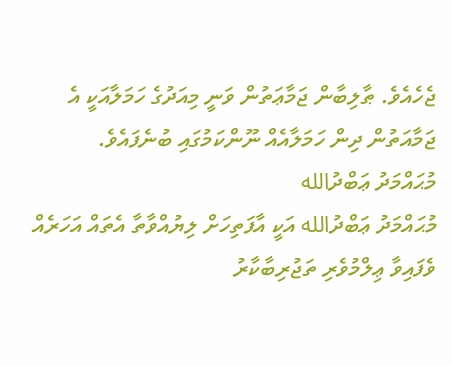ޖެހެއެވެ. ޠާލިބާން ޖަމާޢަތުން ވަނީ މިއަދުގެ ހަމަލާއަކީ އެ ޖަމާއަތުން ދިން ހަމަލާއެއް ނޫންކަމުގައި ބުނެފައެވެ.
މުޙައްމަދު ޢަބްދުالله
މުޙައްމަދު ޢަބްދުالله އަކީ އާފަތިހަށް ލިޔުއްވާތާ އެތައް އަހަރެއް ވެފައިވާ ޢިލްމުވެރި ތަޖުރިބާކާރު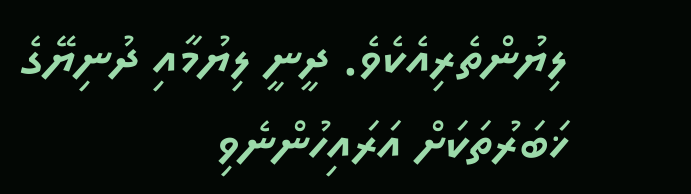ލިޔުންތެރިއެކެވެ. ދީނީ ލިޔުމާއި ދުނިޔޭގެ ޚަބަރުތަކަށް އަރައިހުންނެވި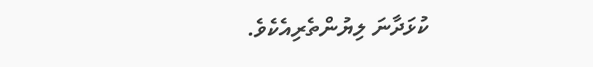ކުޅަދާނަ ލިޔުންތެރިއެކެވެ.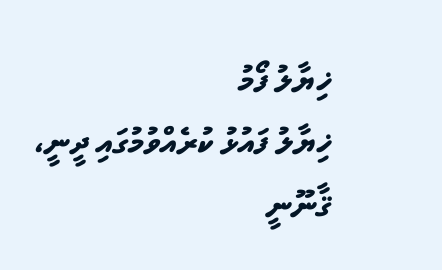ޚިޔާލު ފޯމު
ޚިޔާލު ފައުޅު ކުރެއްވުމުގައި ދީނީ، ޤާނޫނީ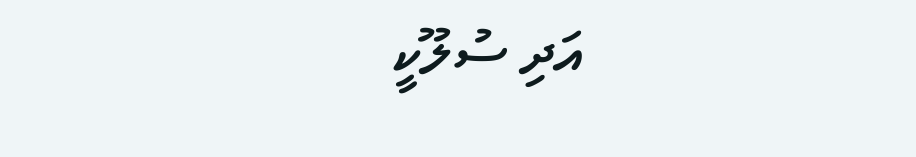އަދި ސުލޫކީ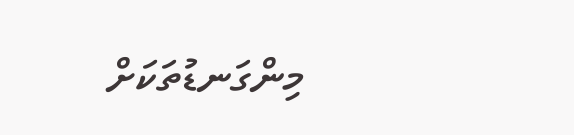މިންގަނޑުތަކަށް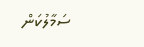ސަމާލުކަން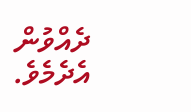ދެއްވުން އެދެމެވެ.